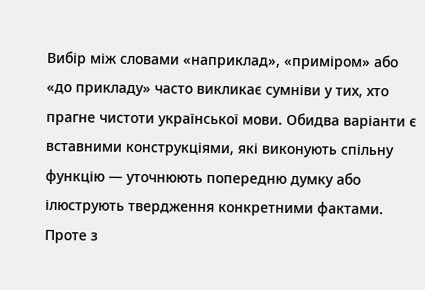Вибір між словами «наприклад», «приміром» або «до прикладу» часто викликає сумніви у тих, хто прагне чистоти української мови. Обидва варіанти є вставними конструкціями, які виконують спільну функцію — уточнюють попередню думку або ілюструють твердження конкретними фактами. Проте з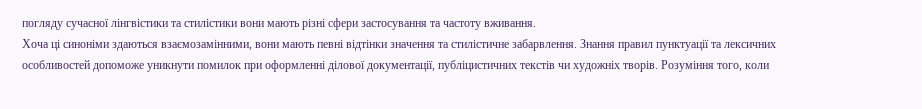погляду сучасної лінгвістики та стилістики вони мають різні сфери застосування та частоту вживання.
Хоча ці синоніми здаються взаємозамінними, вони мають певні відтінки значення та стилістичне забарвлення. Знання правил пунктуації та лексичних особливостей допоможе уникнути помилок при оформленні ділової документації, публіцистичних текстів чи художніх творів. Розуміння того, коли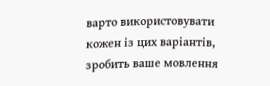варто використовувати кожен із цих варіантів, зробить ваше мовлення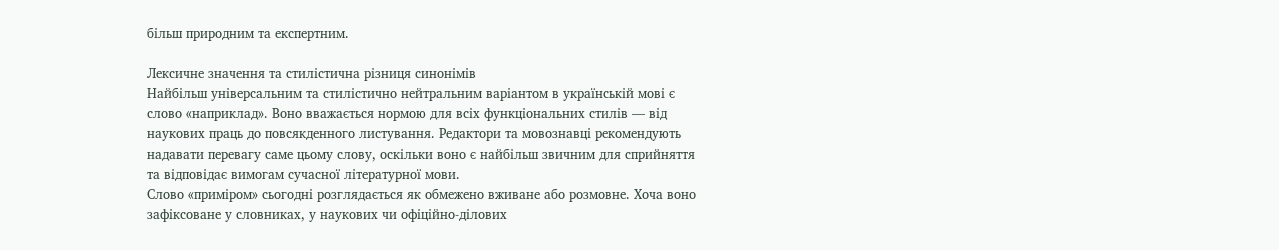більш природним та експертним.

Лексичне значення та стилістична різниця синонімів
Найбільш універсальним та стилістично нейтральним варіантом в українській мові є слово «наприклад». Воно вважається нормою для всіх функціональних стилів — від наукових праць до повсякденного листування. Редактори та мовознавці рекомендують надавати перевагу саме цьому слову, оскільки воно є найбільш звичним для сприйняття та відповідає вимогам сучасної літературної мови.
Слово «приміром» сьогодні розглядається як обмежено вживане або розмовне. Хоча воно зафіксоване у словниках, у наукових чи офіційно-ділових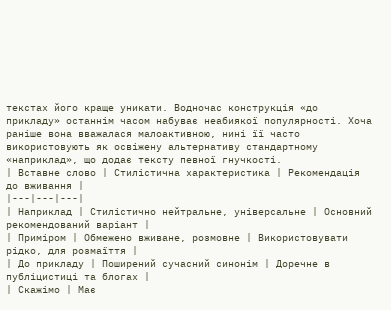текстах його краще уникати. Водночас конструкція «до прикладу» останнім часом набуває неабиякої популярності. Хоча раніше вона вважалася малоактивною, нині її часто використовують як освіжену альтернативу стандартному «наприклад», що додає тексту певної гнучкості.
| Вставне слово | Стилістична характеристика | Рекомендація до вживання |
|---|---|---|
| Наприклад | Стилістично нейтральне, універсальне | Основний рекомендований варіант |
| Приміром | Обмежено вживане, розмовне | Використовувати рідко, для розмаїття |
| До прикладу | Поширений сучасний синонім | Доречне в публіцистиці та блогах |
| Скажімо | Має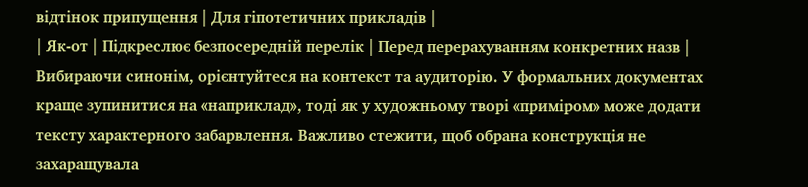відтінок припущення | Для гіпотетичних прикладів |
| Як-от | Підкреслює безпосередній перелік | Перед перерахуванням конкретних назв |
Вибираючи синонім, орієнтуйтеся на контекст та аудиторію. У формальних документах краще зупинитися на «наприклад», тоді як у художньому творі «приміром» може додати тексту характерного забарвлення. Важливо стежити, щоб обрана конструкція не захаращувала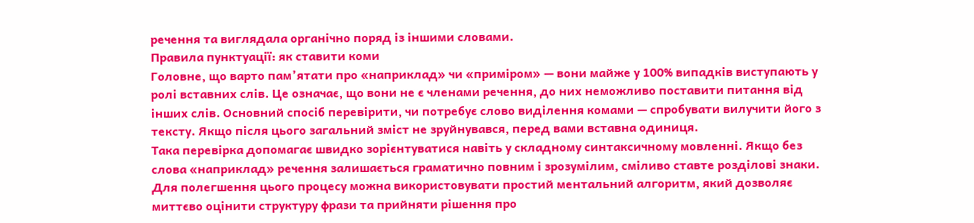речення та виглядала органічно поряд із іншими словами.
Правила пунктуації: як ставити коми
Головне, що варто пам’ятати про «наприклад» чи «приміром» — вони майже у 100% випадків виступають у ролі вставних слів. Це означає, що вони не є членами речення, до них неможливо поставити питання від інших слів. Основний спосіб перевірити, чи потребує слово виділення комами — спробувати вилучити його з тексту. Якщо після цього загальний зміст не зруйнувався, перед вами вставна одиниця.
Така перевірка допомагає швидко зорієнтуватися навіть у складному синтаксичному мовленні. Якщо без слова «наприклад» речення залишається граматично повним і зрозумілим, сміливо ставте розділові знаки. Для полегшення цього процесу можна використовувати простий ментальний алгоритм, який дозволяє миттєво оцінити структуру фрази та прийняти рішення про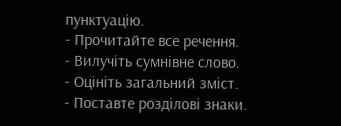пунктуацію.
- Прочитайте все речення.
- Вилучіть сумнівне слово.
- Оцініть загальний зміст.
- Поставте розділові знаки.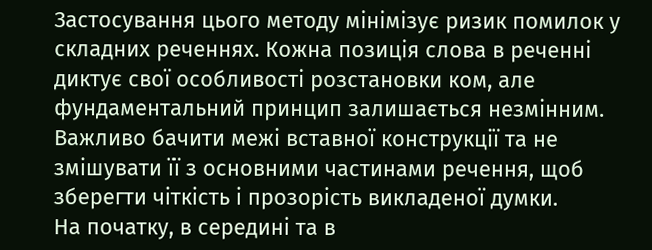Застосування цього методу мінімізує ризик помилок у складних реченнях. Кожна позиція слова в реченні диктує свої особливості розстановки ком, але фундаментальний принцип залишається незмінним. Важливо бачити межі вставної конструкції та не змішувати її з основними частинами речення, щоб зберегти чіткість і прозорість викладеної думки.
На початку, в середині та в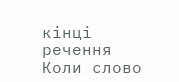кінці речення
Коли слово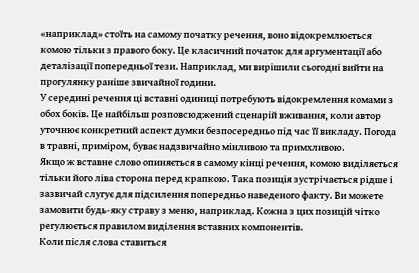«наприклад» стоїть на самому початку речення, воно відокремлюється комою тільки з правого боку. Це класичний початок для аргументації або деталізації попередньої тези. Наприклад, ми вирішили сьогодні вийти на прогулянку раніше звичайної години.
У середині речення ці вставні одиниці потребують відокремлення комами з обох боків. Це найбільш розповсюджений сценарій вживання, коли автор уточнює конкретний аспект думки безпосередньо під час її викладу. Погода в травні, приміром, буває надзвичайно мінливою та примхливою.
Якщо ж вставне слово опиняється в самому кінці речення, комою виділяється тільки його ліва сторона перед крапкою. Така позиція зустрічається рідше і зазвичай слугує для підсилення попередньо наведеного факту. Ви можете замовити будь-яку страву з меню, наприклад. Кожна з цих позицій чітко регулюється правилом виділення вставних компонентів.
Коли після слова ставиться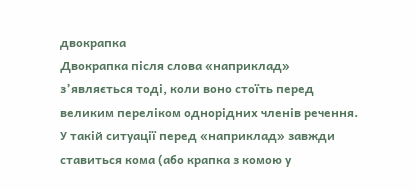двокрапка
Двокрапка після слова «наприклад» з’являється тоді, коли воно стоїть перед великим переліком однорідних членів речення. У такій ситуації перед «наприклад» завжди ставиться кома (або крапка з комою у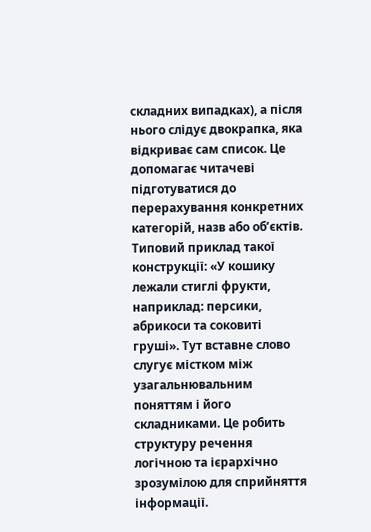складних випадках), а після нього слідує двокрапка, яка відкриває сам список. Це допомагає читачеві підготуватися до перерахування конкретних категорій, назв або об’єктів.
Типовий приклад такої конструкції: «У кошику лежали стиглі фрукти, наприклад: персики, абрикоси та соковиті груші». Тут вставне слово слугує містком між узагальнювальним поняттям і його складниками. Це робить структуру речення логічною та ієрархічно зрозумілою для сприйняття інформації.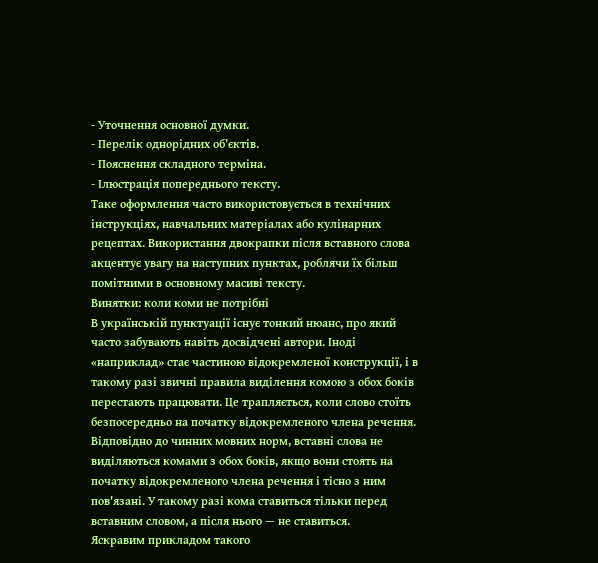- Уточнення основної думки.
- Перелік однорідних об’єктів.
- Пояснення складного терміна.
- Ілюстрація попереднього тексту.
Таке оформлення часто використовується в технічних інструкціях, навчальних матеріалах або кулінарних рецептах. Використання двокрапки після вставного слова акцентує увагу на наступних пунктах, роблячи їх більш помітними в основному масиві тексту.
Винятки: коли коми не потрібні
В українській пунктуації існує тонкий нюанс, про який часто забувають навіть досвідчені автори. Іноді «наприклад» стає частиною відокремленої конструкції, і в такому разі звичні правила виділення комою з обох боків перестають працювати. Це трапляється, коли слово стоїть безпосередньо на початку відокремленого члена речення.
Відповідно до чинних мовних норм, вставні слова не виділяються комами з обох боків, якщо вони стоять на початку відокремленого члена речення і тісно з ним пов'язані. У такому разі кома ставиться тільки перед вставним словом, а після нього — не ставиться.
Яскравим прикладом такого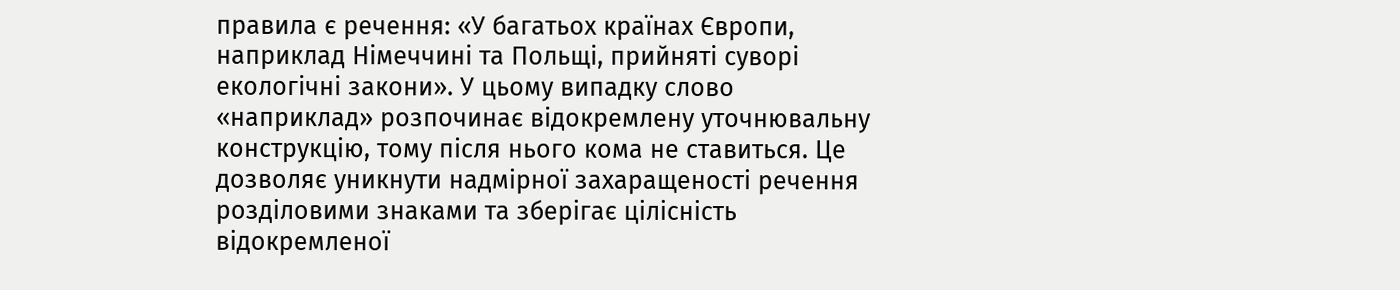правила є речення: «У багатьох країнах Європи, наприклад Німеччині та Польщі, прийняті суворі екологічні закони». У цьому випадку слово «наприклад» розпочинає відокремлену уточнювальну конструкцію, тому після нього кома не ставиться. Це дозволяє уникнути надмірної захаращеності речення розділовими знаками та зберігає цілісність відокремленої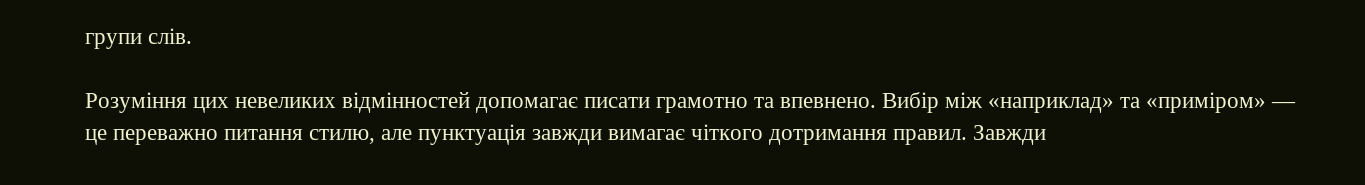групи слів.

Розуміння цих невеликих відмінностей допомагає писати грамотно та впевнено. Вибір між «наприклад» та «приміром» — це переважно питання стилю, але пунктуація завжди вимагає чіткого дотримання правил. Завжди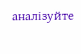аналізуйте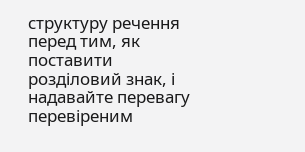структуру речення перед тим, як поставити розділовий знак, і надавайте перевагу перевіреним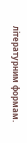літературним формам.